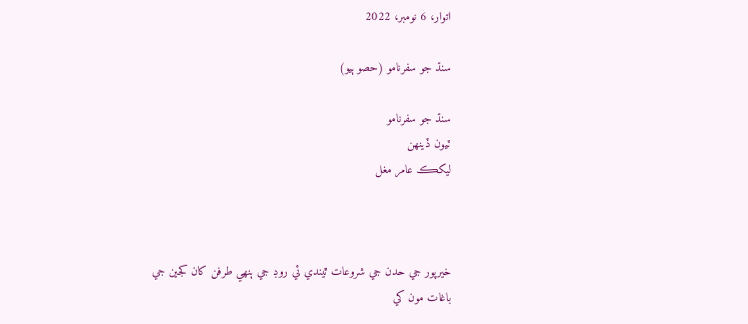اتوار، 6 نومبر، 2022

سنڌ جو سفرنامو (حصو ٻيو)

سنڌ جو سفرنامو
ٽيون ڏينھن
ليکڪ عامر مغل



خيرپور جي حدن جي شروعات ٿيندي ئي روڊ جي ٻنھي طرفن کان کجين جي باغات مون کي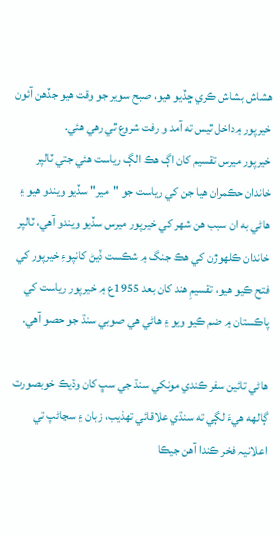ھشاش بشاش ڪري ڇڏيو ھيو، صبح سوير جو وقت ھيو جڏھن آئون خيرپور ۾داخل ٿيس ته آمد و رفت شروع ٿي رھي ھئي.
خيرپور ميرس تقسيم کان اڳ ھڪ الڳ رياست ھئي جتي ٽالپر خاندان حڪمران ھيا جن کي رياست جو "مير" سڏيو ويندو ھيو ۽ ھاڻي به ان سبب ھن شھر کي خيرپور ميرس سڏيو ويندو آهي، ٽالپر خاندان ڪلھوڙن کي ھڪ جنگ ۾ شڪست ڏيڻ کانپوءِ خيرپور کي فتح ڪيو ھيو، تقسيمِ ھند کان بعد 1955ع ۾ خيرپور رياست کي پاڪستان ۾ ضم ڪيو ويو ۽ ھاڻي ھي صوبي سنڌ جو حصو آهي.

ھاڻي تائين سفر ڪندي مونکي سنڌ جي سڀ کان وڌيڪ خوبصورت ڳالهه ھيءَ لڳي ته سنڌي علاقائي تھذيب، زبان ۽ سڃاڻپ تي اعلانيہ فخر ڪندا آهن جيڪا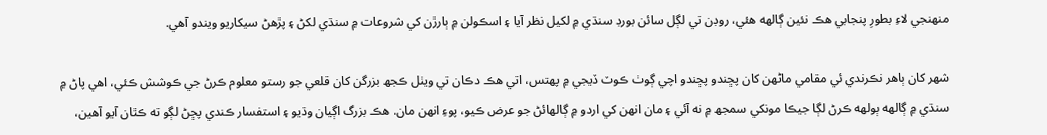منھنجي لاءِ بطورِ پنجابي ھڪ نئين ڳالهه ھئي، روڊن تي لڳل سائن بورڊ سنڌي ۾ لکيل نظر آيا ۽ اسڪولن ۾ ٻارڙن کي شروعات ۾ سنڌي لکڻ ۽ پڙھڻ سيکاريو ويندو آهي.

شھر کان ٻاھر نڪرندي ئي مقامي ماڻھن کان پڇندو پڇندو اچي ڳوٺ ڪوٽ ڏيجي ۾ پھتس، اتي ھڪ دڪان تي ويٺل ڪجھ بزرگن کان قلعي جو رستو معلوم ڪرڻ جي ڪوشش ڪئي، اھي پاڻ ۾ سنڌي ۾ ڳالهه ٻولهه ڪرڻ لڳا جيڪا مونکي سمجھ ۾ نه آئي ۽ مان انھن کي اردو ۾ ڳالھائڻ جو عرض ڪيو، پوءِ انھن مان. ھڪ بزرگ اڳيان وڌيو ۽ استفسار ڪندي پڇڻ لڳو ته ڪٿان آيو آھين،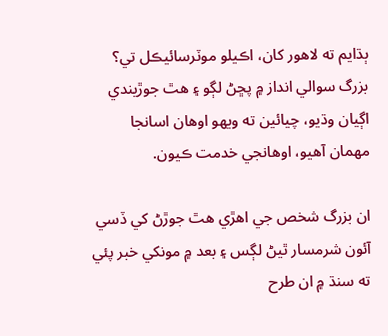ٻڌايم ته لاھور کان، اڪيلو موٽرسائيڪل تي؟ بزرگ سوالي انداز ۾ پڇڻ لڳو ۽ ھٿ جوڙيندي اڳيان وڌيو، چيائين ته ويھو اوھان اسانجا مھمان آھيو، اوھانجي خدمت ڪيون.

ان بزرگ شخص جي اھڙي ھٿ جوڙڻ کي ڏسي آئون شرمسار ٿيڻ لڳس ۽ بعد ۾ مونکي خبر پئي ته سنڌ ۾ ان طرح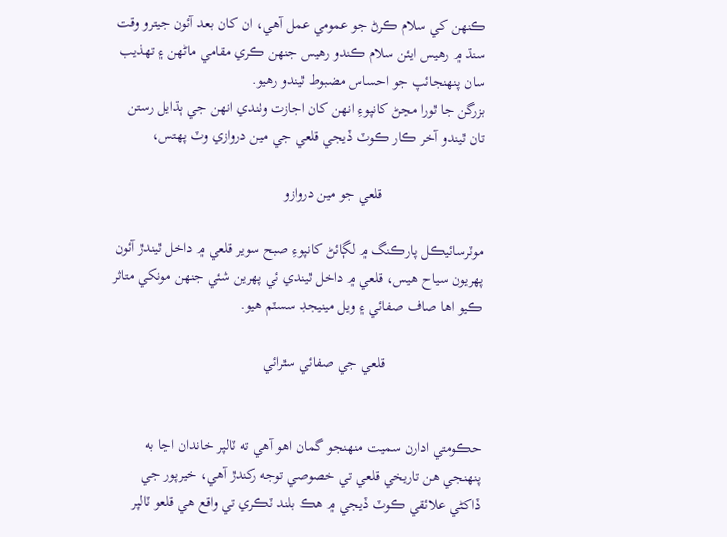ڪنھن کي سلام ڪرڻ جو عمومي عمل آھي، ان کان بعد آئون جيترو وقت سنڌ ۾ رھيس ايئن سلام ڪندو رھيس جنھن ڪري مقامي ماڻهن ۽ تھذيب سان پنهنجائپ جو احساس مضبوط ٿيندو رھيو.
بزرگن جا ٿورا مڃڻ کانپوءِ انھن کان اجازت وٺندي انھن جي ٻڌايل رستن تان ٿيندو آخر ڪار ڪوٽ ڏيجي قلعي جي مين دروازي وٽ پھتس،

                           قلعي جو مين دروازو

موٽرسائيڪل پارڪنگ ۾ لڳائڻ کانپوءِ صبح سوير قلعي ۾ داخل ٿيندڙ آئون پھريون سياح ھيس، قلعي ۾ داخل ٿيندي ئي پھرين شئي جنھن مونکي متاثر ڪيو اھا صاف صفائي ۽ ويل مينيجڊ سسٽم ھيو.

                          قلعي جي صفائي سٿرائي


حڪومتي ادارن سميت منھنجو گمان اھو آھي ته ٽالپر خاندان اڃا به پنھنجي ھن تاريخي قلعي تي خصوصي توجه رکندڙ آھي، خيرپور جي ڏاکڻي علائقي ڪوٽ ڏيجي ۾ ھڪ بلند ٽڪري تي واقع ھي قلعو ٽالپر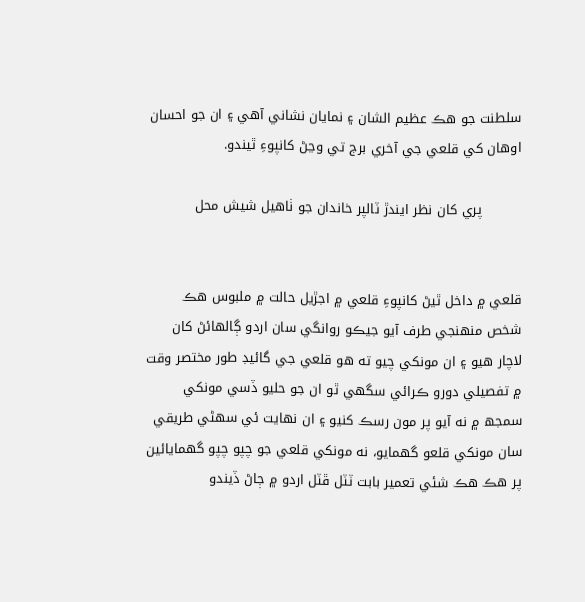سلطنت جو ھڪ عظيم الشان ۽ نمايان نشاني آھي ۽ ان جو احسان اوھان کي قلعي جي آخري برج تي وڃڻ کانپوءِ ٿيندو.

         پري کان نظر ايندڙ ٽالپر خاندان جو ٺاھيل شيش محل


قلعي ۾ داخل ٿيڻ کانپوءِ قلعي ۾ اجڙيل حالت ۾ ملبوس ھڪ شخص منھنجي طرف آيو جيڪو روانگي سان اردو ڳالھائڻ کان لاچار ھيو ۽ ان مونکي چيو ته ھو قلعي جي گائيڊ طور مختصر وقت ۾ تفصيلي دورو ڪرائي سگھي ٿو ان جو حليو ڏسي مونکي سمجھ ۾ نه آيو پر مون رسڪ کنيو ۽ ان نھايت ئي سھڻي طريقي سان مونکي قلعو گھمايو، نه مونکي قلعي جو چپو چپو گھمايائين پر ھڪ ھڪ شئي تعمير بابت ٽٽل ڦٽل اردو ۾ ڄاڻ ڏيندو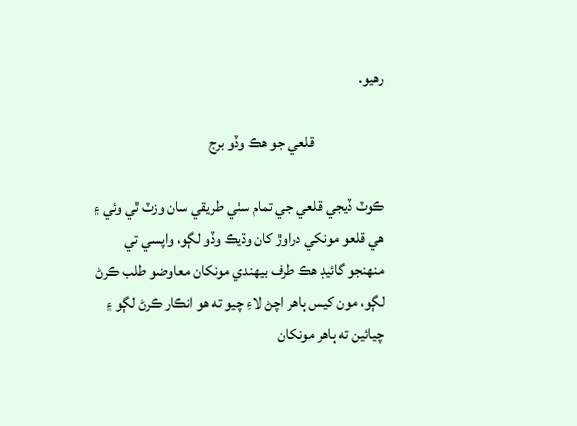رھيو.

                       قلعي جو ھڪ وڏو برج

ڪوٽ ڏيجي قلعي جي تمام سٺي طريقي سان وزٽ ٿي وئي ۽ ھي قلعو مونکي دراوڙ کان وڌيڪ وڏو لڳو، واپسي تي منھنجو گائيڊ ھڪ طرف بيھندي مونکان معاوضو طلب ڪرڻ لڳو، مون کيس ٻاھر اچڻ لاءِ چيو ته ھو انڪار ڪرڻ لڳو ۽ چيائين ته ٻاھر مونکان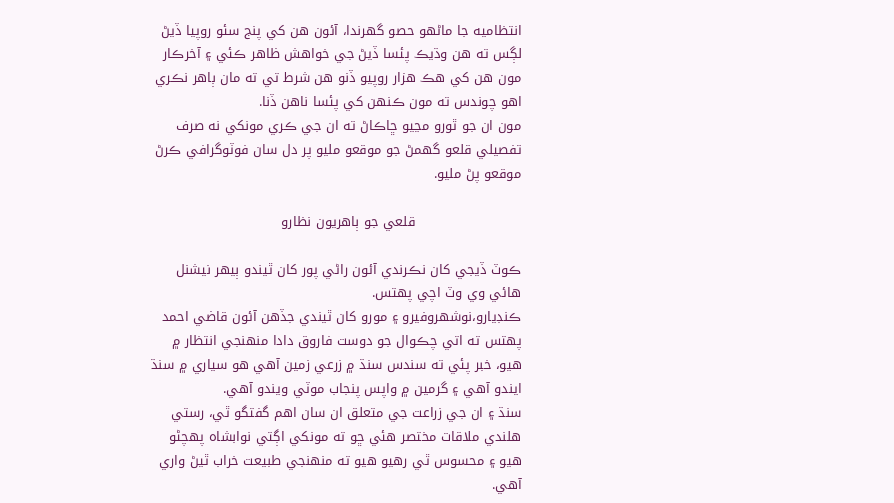انتظاميه جا ماڻھو حصو گھرندا، آئون ھن کي پنج سئو روپيا ڏيڻ لڳس ته ھن وڌيڪ پئسا ڏيڻ جي خواھش ظاھر ڪئي ۽ آخرڪار مون ھن کي ھڪ ھزار روپيو ڏنو ھن شرط تي ته مان ٻاھر نڪري اھو چوندس ته مون ڪنھن کي پئسا ناھن ڏنا.
مون ان جو ٿورو مڃيو ڇاڪاڻ ته ان جي ڪري مونکي نه صرف تفصيلي قلعو گھمڻ جو موقعو مليو پر دل سان فوٽوگرافي ڪرڻ موقعو پڻ مليو.

                        قلعي جو ٻاھريون نظارو

ڪوٽ ڏيجي کان نڪرندي آئون راڻي پور کان ٿيندو ٻيھر نيشنل ھائي وي وٽ اچي پھتس.
ڪنڊيارو،نوشھروفيرو ۽ مورو کان ٿيندي جڏھن آئون قاضي احمد پھتس ته اتي چڪوال جو دوست فاروق دادا منھنجي انتظار ۾ ھيو، خبر پئي ته سندس سنڌ ۾ زرعي زمين آھي ھو سياري ۾ سنڌ ايندو آهي ۽ گرمين ۾ واپس پنجاب موٽي ويندو آهي.
سنڌ ۽ ان جي زراعت جي متعلق ان سان اھم گفتگو ٿي، رستي ھلندي ملاقات مختصر ھئي ڇو ته مونکي اڳتي نوابشاه پھچڻو ھيو ۽ محسوس ٿي رھيو ھيو ته منھنجي طبيعت خراب ٿيڻ واري آهي.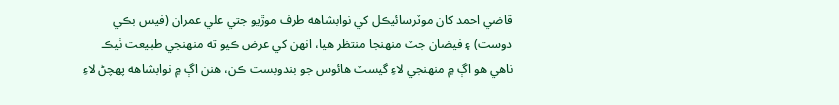قاضي احمد کان موٽرسائيڪل کي نوابشاهه طرف موڙيو جتي علي عمران (فيس بڪي دوست) ۽ فيضان جٽ منھنجا منتظر ھيا، انھن کي عرض ڪيو ته منھنجي طبيعت ٺيڪ ناھي ھو اڳ ۾ منھنجي لاءِ گيسٽ ھائوس جو بندوبست ڪن، ھنن اڳ ۾ نوابشاهه پھچڻ لاءِ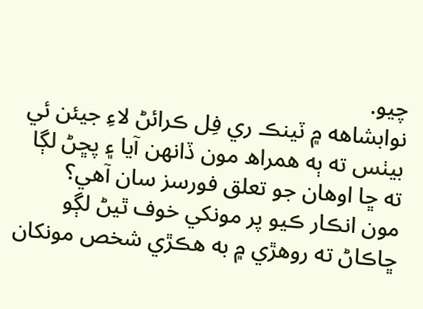چيو.
نوابشاهه ۾ ٽينڪ ري فِل ڪرائڻ لاءِ جيئن ئي بيٺس ته ٻه ھمراھ مون ڏانھن آيا ۽ پڇڻ لڳا ته ڇا اوھان جو تعلق فورسز سان آھي؟
مون انڪار ڪيو پر مونکي خوف ٿيڻ لڳو ڇاڪاڻ ته روھڙي ۾ به ھڪڙي شخص مونکان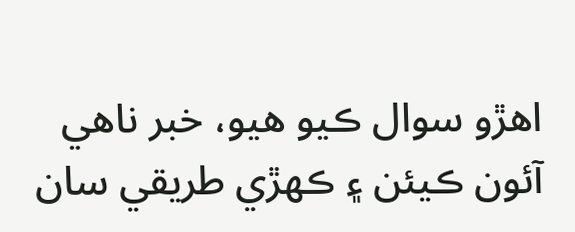اھڙو سوال ڪيو ھيو، خبر ناھي آئون ڪيئن ۽ ڪھڙي طريقي سان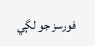فورسز جو لڳي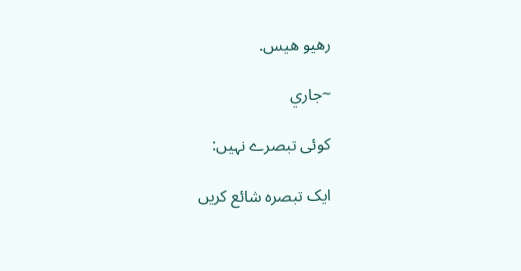رھيو ھيس.

~جاري

کوئی تبصرے نہیں:

ایک تبصرہ شائع کریں